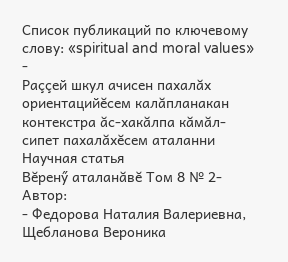Список публикаций по ключевому слову: «spiritual and moral values»
-
Раççей шкул ачисен пахалăх ориентацийĕсем калăпланакан контекстра ăс-хакăлпа кăмăл-сипет пахалăхĕсем аталанни
Научная статья
Вĕренӳ аталанăвĕ Том 8 № 2- Автор:
- Федорова Наталия Валериевна, Щебланова Вероника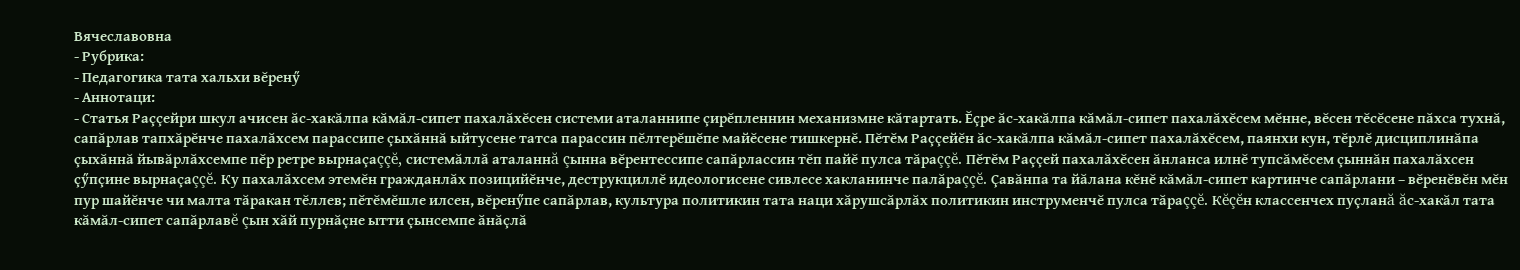Вячеславовна
- Рубрика:
- Педагогика тата хальхи вĕренӳ
- Аннотаци:
- Статья Раççейри шкул ачисен ăс-хакăлпа кăмăл-сипет пахалăхĕсен системи аталаннипе çирĕпленнин механизмне кăтартать. Ĕçре ăс-хакăлпа кăмăл-сипет пахалăхĕсем мĕнне, вĕсен тĕсĕсене пăхса тухнă, сапăрлав тапхăрĕнче пахалăхсем парассипе çыхăннă ыйтусене татса парассин пĕлтерĕшĕпе майĕсене тишкернĕ. Пĕтĕм Раççейĕн ăс-хакăлпа кăмăл-сипет пахалăхĕсем, паянхи кун, тĕрлĕ дисциплинăпа çыхăннă йывăрлăхсемпе пĕр ретре вырнаçаççĕ, системăллă аталаннă çынна вĕрентессипе сапăрлассин тĕп пайĕ пулса тăраççĕ. Пĕтĕм Раççей пахалăхĕсен ăнланса илнĕ тупсăмĕсем çыннăн пахалăхсен çӳпçине вырнаçаççĕ. Ку пахалăхсем этемĕн гражданлăх позицийĕнче, деструкциллĕ идеологисене сивлесе хакланинче палăраççĕ. Çавăнпа та йăлана кĕнĕ кăмăл-сипет картинче сапăрлани – вĕренĕвĕн мĕн пур шайĕнче чи малта тăракан тĕллев; пĕтĕмĕшле илсен, вĕренӳпе сапăрлав, культура политикин тата наци хăрушсăрлăх политикин инструменчĕ пулса тăраççĕ. Кĕçĕн классенчех пуçланă ăс-хакăл тата кăмăл-сипет сапăрлавĕ çын хăй пурнăçне ытти çынсемпе ăнăçлă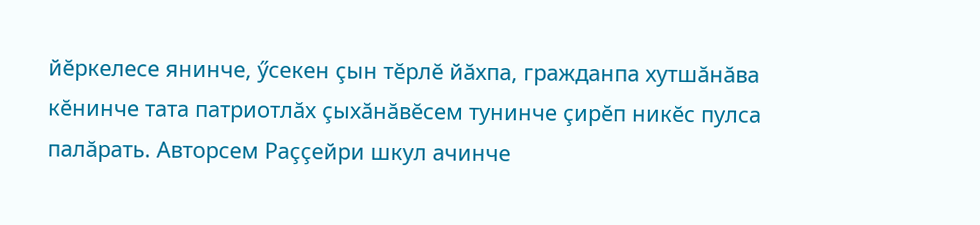йĕркелесе янинче, ӳсекен çын тĕрлĕ йăхпа, гражданпа хутшăнăва кĕнинче тата патриотлăх çыхăнăвĕсем тунинче çирĕп никĕс пулса палăрать. Авторсем Раççейри шкул ачинче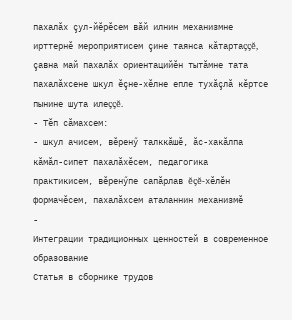пахалăх çул-йĕрĕсем вăй илнин механизмне ирттернĕ мероприятисем çине таянса кăтартаççĕ, çавна май пахалăх ориентацийĕн тытăмне тата пахалăхсене шкул ĕçне-хĕлне епле тухăçлă кĕртсе пынине шута илеççĕ.
- Тӗп сӑмахсем:
- шкул ачисем, вĕренӳ талккăшĕ, ăс-хакăлпа кăмăл-сипет пахалăхĕсем, педагогика практикисем, вĕренӳпе сапăрлав ĕçĕ-хĕлĕн формачĕсем, пахалăхсем аталаннин механизмĕ
-
Интеграции традиционных ценностей в современное образование
Статья в сборнике трудов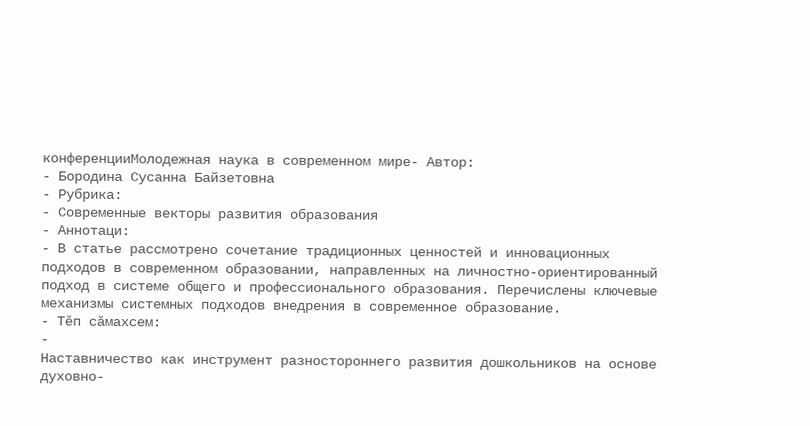конференцииМолодежная наука в современном мире- Автор:
- Бородина Сусанна Байзетовна
- Рубрика:
- Современные векторы развития образования
- Аннотаци:
- В статье рассмотрено сочетание традиционных ценностей и инновационных подходов в современном образовании, направленных на личностно-ориентированный подход в системе общего и профессионального образования. Перечислены ключевые механизмы системных подходов внедрения в современное образование.
- Тӗп сӑмахсем:
-
Наставничество как инструмент разностороннего развития дошкольников на основе духовно-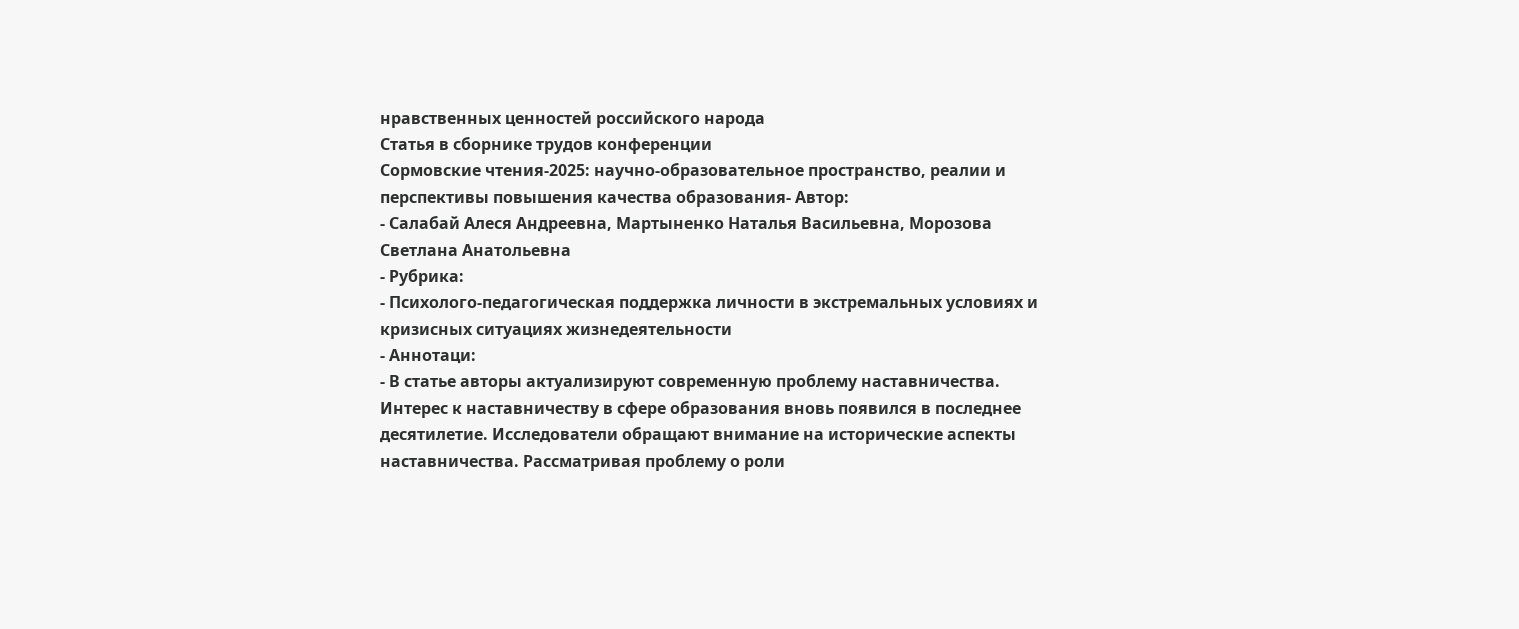нравственных ценностей росcийского народа
Статья в сборнике трудов конференции
Сормовские чтения-2025: научно-образовательное пространство, реалии и перспективы повышения качества образования- Автор:
- Салабай Алеся Андреевна, Мартыненко Наталья Васильевна, Морозова Светлана Анатольевна
- Рубрика:
- Психолого-педагогическая поддержка личности в экстремальных условиях и кризисных ситуациях жизнедеятельности
- Аннотаци:
- В статье авторы актуализируют современную проблему наставничества. Интерес к наставничеству в сфере образования вновь появился в последнее десятилетие. Исследователи обращают внимание на исторические аспекты наставничества. Рассматривая проблему о роли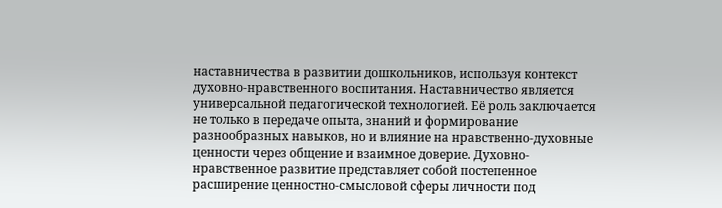наставничества в развитии дошкольников, используя контекст духовно-нравственного воспитания. Наставничество является универсальной педагогической технологией. Её роль заключается не только в передаче опыта, знаний и формирование разнообразных навыков, но и влияние на нравственно-духовные ценности через общение и взаимное доверие. Духовно-нравственное развитие представляет собой постепенное расширение ценностно-смысловой сферы личности под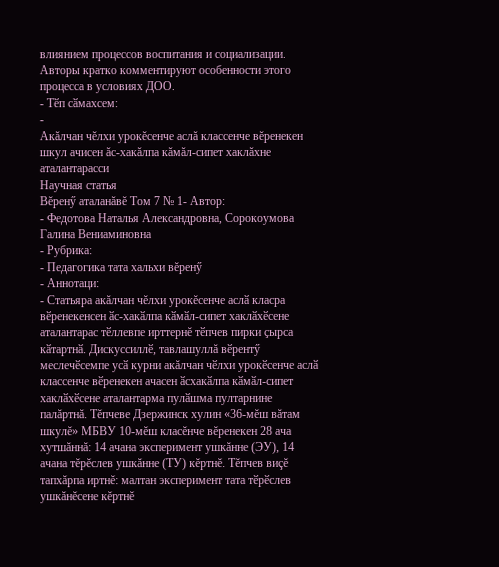влиянием процессов воспитания и социализации. Авторы кратко комментируют особенности этого процесса в условиях ДОО.
- Тӗп сӑмахсем:
-
Акăлчан чĕлхи урокĕсенче аслă классенче вĕренекен шкул ачисен ăс-хакăлпа кăмăл-сипет хаклăхне аталантарасси
Научная статья
Вĕренӳ аталанăвĕ Том 7 № 1- Автор:
- Федотова Наталья Александровна, Сорокоумова Галина Вениаминовна
- Рубрика:
- Педагогика тата хальхи вĕренӳ
- Аннотаци:
- Статьяра акăлчан чĕлхи урокĕсенче аслӑ класра вӗренекенсен ӑс-хакӑлпа кӑмӑл-сипет хаклӑхӗсене аталантарас тӗллевпе ирттернĕ тӗпчев пирки ҫырса кӑтартнӑ. Дискуссиллӗ, тавлашуллă вӗрентӳ меслечӗсемпе усӑ курни акăлчан чӗлхи урокӗсенче аслӑ классенче вӗренекен ачасен ӑсхакӑлпа кӑмӑл-сипет хаклӑхӗсене аталантарма пулӑшма пултарнине палăртнă. Тĕпчеве Дзержинск хулин «36-мĕш вăтам шкулĕ» МБВУ 10-мĕш класĕнче вĕренекен 28 ача хутшăннă: 14 ачана эксперимент ушкăнне (ЭУ), 14 ачана тĕрĕслев ушкăнне (ТУ) кĕртнĕ. Тĕпчев виçĕ тапхăрпа иртнĕ: малтан эксперимент тата тӗрӗслев ушкăнĕсене кĕртнĕ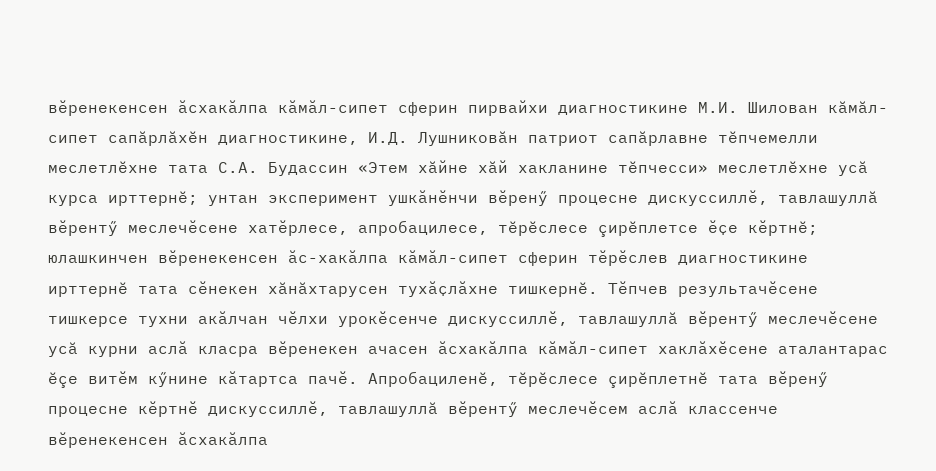вӗренекенсен ӑсхакӑлпа кӑмӑл-сипет сферин пирвайхи диагностикине М.И. Шилован кăмăл-сипет сапăрлăхĕн диагностикине, И.Д. Лушниковăн патриот сапăрлавне тĕпчемелли меслетлĕхне тата С.А. Будассин «Этем хăйне хăй хакланине тĕпчесси» меслетлĕхне усă курса ирттернĕ; унтан эксперимент ушкӑнӗнчи вӗренӳ процесне дискуссиллӗ, тавлашуллă вӗрентӳ меслечӗсене хатӗрлесе, апробацилесе, тĕрĕслесе çирĕплетсе ӗҫе кӗртнĕ; юлашкинчен вӗренекенсен ӑс-хакӑлпа кӑмӑл-сипет сферин тӗрӗслев диагностикине ирттернĕ тата сӗнекен хăнăхтарусен тухӑҫлӑхне тишкернĕ. Тӗпчев результачӗсене тишкерсе тухни акӑлчан чӗлхи урокӗсенче дискуссиллӗ, тавлашуллă вӗрентӳ меслечӗсене усă курни аслӑ класра вӗренекен ачасен ӑсхакӑлпа кӑмӑл-сипет хаклӑхӗсене аталантарас ĕçе витӗм кӳнине кӑтартса пачӗ. Апробациленĕ, тĕрĕслесе çирĕплетнĕ тата вӗренӳ процесне кӗртнӗ дискуссиллӗ, тавлашуллă вӗрентӳ меслечӗсем аслӑ классенче вӗренекенсен ӑсхакӑлпа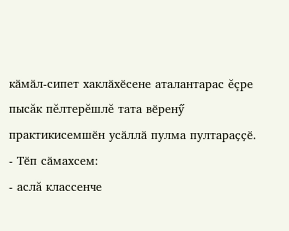кӑмӑл-сипет хаклӑхӗсене аталантарас ĕçре пысăк пĕлтерĕшлĕ тата вӗренӳ практикисемшӗн усӑллӑ пулма пултараҫҫӗ.
- Тӗп сӑмахсем:
- аслă классенче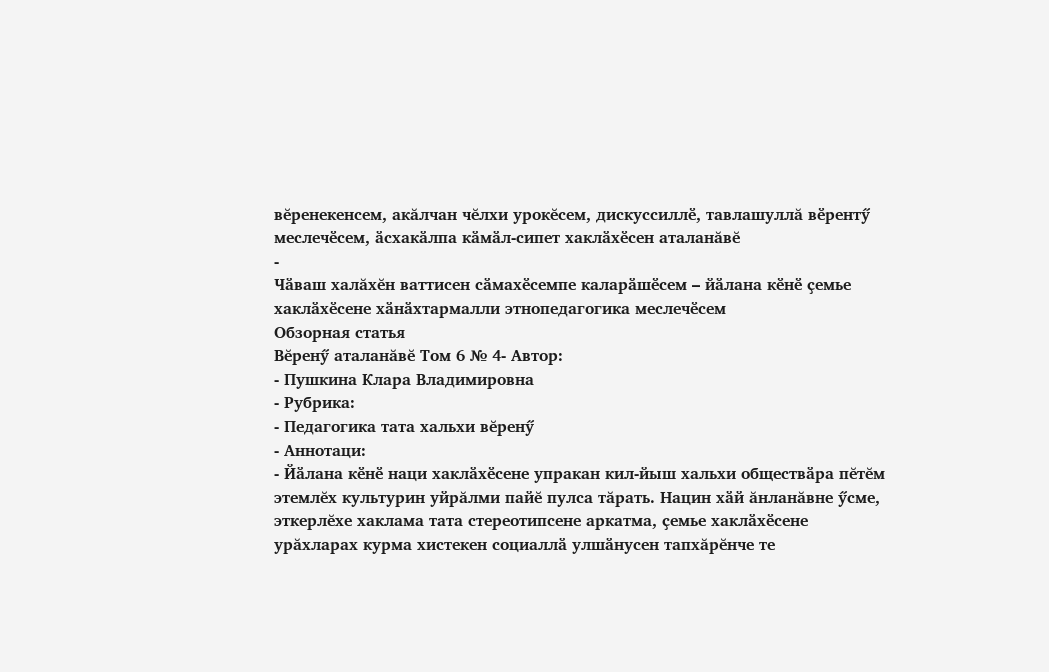вĕренекенсем, акăлчан чĕлхи урокĕсем, дискуссиллӗ, тавлашуллă вӗрентӳ меслечӗсем, ӑсхакӑлпа кӑмӑл-сипет хаклӑхӗсен аталанăвĕ
-
Чӑваш халăхĕн ваттисен сӑмахӗсемпе каларӑшӗсем – йӑлана кӗнӗ ҫемье хаклӑхӗсене хӑнӑхтармалли этнопедагогика меслечӗсем
Обзорная статья
Вĕренӳ аталанăвĕ Том 6 № 4- Автор:
- Пушкина Клара Владимировна
- Рубрика:
- Педагогика тата хальхи вĕренӳ
- Аннотаци:
- Йӑлана кӗнӗ наци хаклӑхӗсене упракан кил-йыш хальхи обществӑра пĕтĕм этемлĕх культурин уйрăлми пайĕ пулса тăрать. Нацин хӑй ăнланăвне ӳсме, эткерлĕхе хаклама тата стереотипсене аркатма, ҫемье хаклӑхӗсене урăхларах курма хистекен социаллӑ улшӑнусен тапхăрĕнче те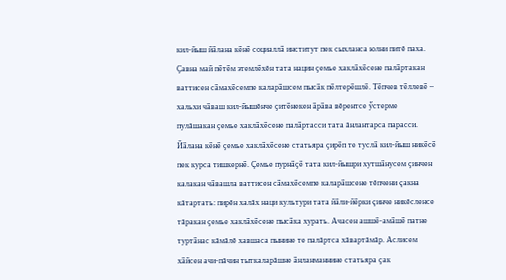кил-йыш йӑлана кӗнӗ социаллӑ институт пек сыхланса юлни питĕ паха. Ҫавна май пӗтӗм этемлӗхĕн тата нацин ҫемье хаклӑхӗсене палӑртакан ваттисен сӑмахӗсемпе каларӑшсем пысӑк пӗлтерӗшлӗ. Тӗпчев тӗллевӗ – хальхи чӑваш кил-йышĕнче ҫитӗнекен ӑрӑва вĕрентсе ӳстерме пулăшакан ҫемье хаклӑхӗсене палӑртасси тата ăнлантарса парасси. Йӑлана кӗнӗ ҫемье хаклӑхӗсене статьяра ҫирӗп те туслӑ кил-йыш никӗсӗ пек курса тишкернӗ. Çемье пурнӑҫӗ тата кил-йышри хутшӑнусем ҫинчен калакан чӑвашла ваттисен сӑмахӗсемпе каларӑшсене тĕпчени çакна кăтартать: пирĕн халăх наци культури тата йӑли-йӗрки çинче никĕсленсе тăракан ҫемье хаклӑхӗсене пысӑка хурать. Ачасен ашшӗ-амӑшӗ патне туртӑнас кăмăлĕ хавшаса пынине те палăртса хăвартăмăр. Аслисем хӑйсен ачи-пăчин тыткаларăшне ӑнланманнине статьяра ҫак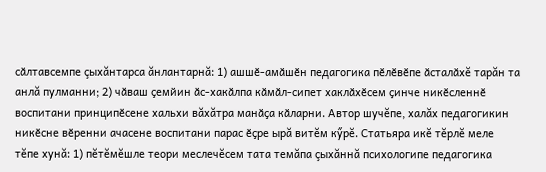сӑлтавсемпе çыхăнтарса ăнлантарнă: 1) ашшӗ-амӑшӗн педагогика пӗлӗвӗпе ӑсталӑхĕ тарăн та анлă пулманни; 2) чӑваш ҫемйин ӑс-хакӑлпа кӑмӑл-сипет хаклӑхӗсем ҫинче никӗсленнӗ воспитани принципӗсене хальхи вăхăтра манӑҫа кӑларни. Автор шучĕпе, халăх педагогикин никӗсне вӗренни ачасене воспитани парас ӗҫре ырă витĕм кӳрĕ. Статьяра икĕ тĕрлĕ меле тĕпе хунă: 1) пĕтĕмĕшле теори меслечĕсем тата темăпа çыхăннă психологипе педагогика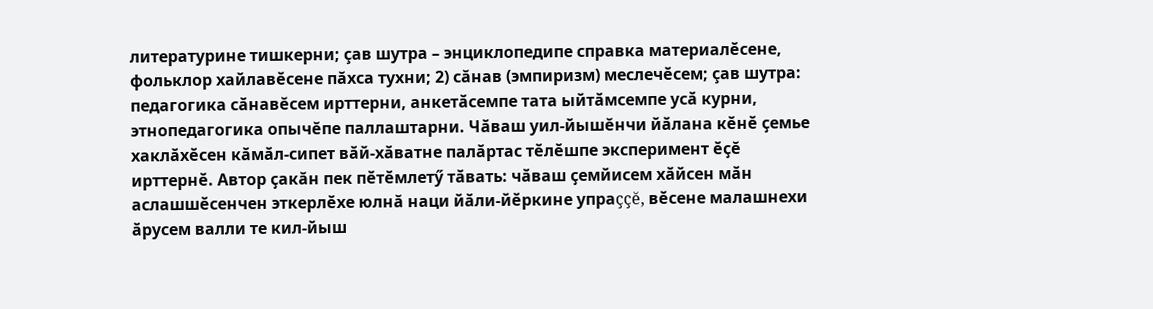литературине тишкерни; çав шутра – энциклопедипе справка материалӗсене, фольклор хайлавӗсене пăхса тухни; 2) сăнав (эмпиризм) меслечӗсем; çав шутра: педагогика сӑнавĕсем ирттерни, анкетӑсемпе тата ыйтӑмсемпе усӑ курни, этнопедагогика опычĕпе паллаштарни. Чӑваш уил-йышĕнчи йӑлана кӗнӗ ҫемье хаклӑхӗсен кӑмӑл-сипет вӑй-хӑватне палӑртас тӗлӗшпе эксперимент ӗҫĕ ирттернӗ. Автор ҫакăн пек пӗтӗмлетӳ тӑвать: чӑваш ҫемйисем хӑйсен мӑн аслашшӗсенчен эткерлӗхе юлнă наци йӑли-йӗркине упраççĕ, вӗсене малашнехи ӑрусем валли те кил-йыш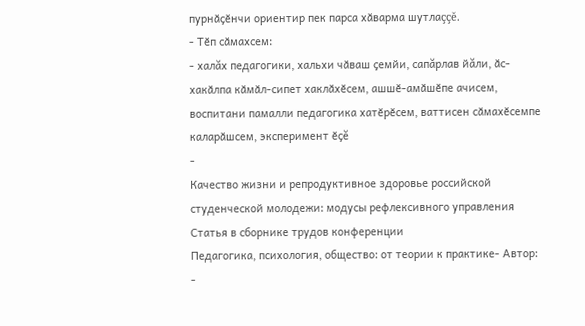пурнӑҫӗнчи ориентир пек парса хӑварма шутлаççĕ.
- Тӗп сӑмахсем:
- халăх педагогики, хальхи чӑваш ҫемйи, сапăрлав йăли, ӑс-хакӑлпа кӑмӑл-сипет хаклӑхӗсем, ашшӗ-амӑшӗпе ачисем, воспитани памалли педагогика хатӗрӗсем, ваттисен сӑмахӗсемпе каларӑшсем, эксперимент ӗҫĕ
-
Качество жизни и репродуктивное здоровье российской студенческой молодежи: модусы рефлексивного управления
Статья в сборнике трудов конференции
Педагогика, психология, общество: от теории к практике- Автор:
-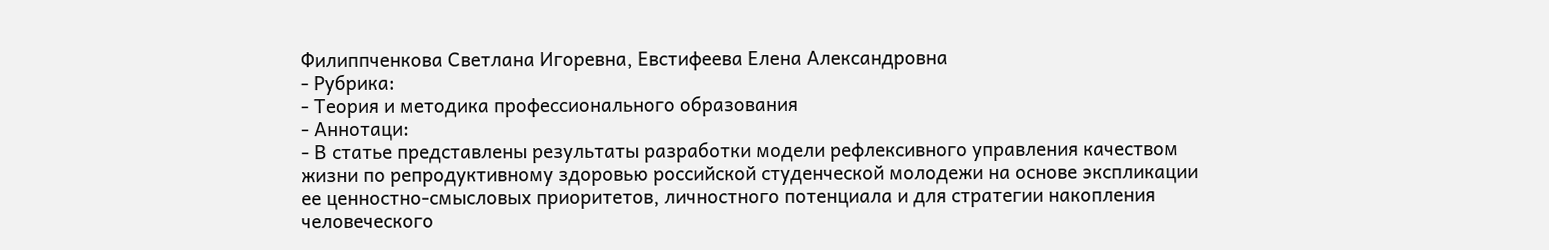Филиппченкова Светлана Игоревна, Евстифеева Елена Александровна
- Рубрика:
- Теория и методика профессионального образования
- Аннотаци:
- В статье представлены результаты разработки модели рефлексивного управления качеством жизни по репродуктивному здоровью российской студенческой молодежи на основе экспликации ее ценностно-смысловых приоритетов, личностного потенциала и для стратегии накопления человеческого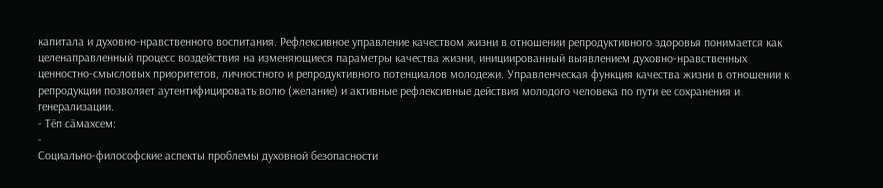капитала и духовно-нравственного воспитания. Рефлексивное управление качеством жизни в отношении репродуктивного здоровья понимается как целенаправленный процесс воздействия на изменяющиеся параметры качества жизни, инициированный выявлением духовно-нравственных ценностно-смысловых приоритетов, личностного и репродуктивного потенциалов молодежи. Управленческая функция качества жизни в отношении к репродукции позволяет аутентифицировать волю (желание) и активные рефлексивные действия молодого человека по пути ее сохранения и генерализации.
- Тӗп сӑмахсем:
-
Социально-философские аспекты проблемы духовной безопасности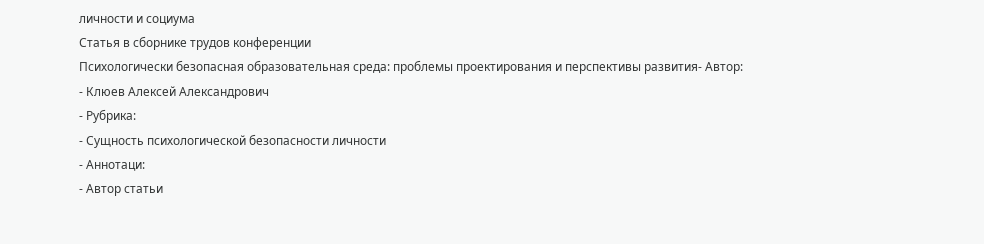личности и социума
Статья в сборнике трудов конференции
Психологически безопасная образовательная среда: проблемы проектирования и перспективы развития- Автор:
- Клюев Алексей Александрович
- Рубрика:
- Сущность психологической безопасности личности
- Аннотаци:
- Автор статьи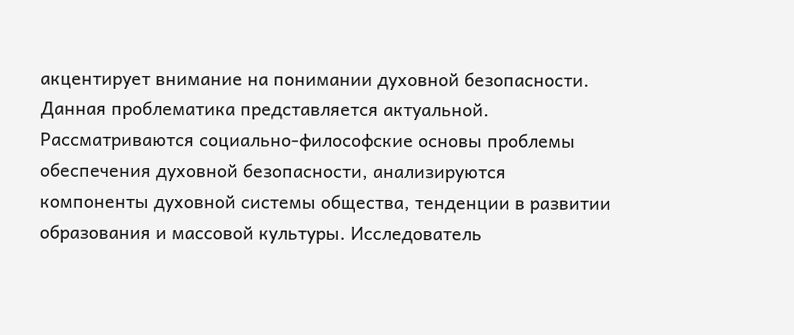акцентирует внимание на понимании духовной безопасности. Данная проблематика представляется актуальной. Рассматриваются социально-философские основы проблемы обеспечения духовной безопасности, анализируются компоненты духовной системы общества, тенденции в развитии образования и массовой культуры. Исследователь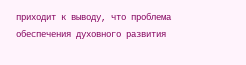приходит к выводу, что проблема обеспечения духовного развития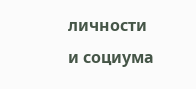личности и социума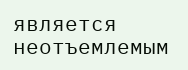является неотъемлемым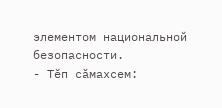элементом национальной безопасности.
- Тӗп сӑмахсем: